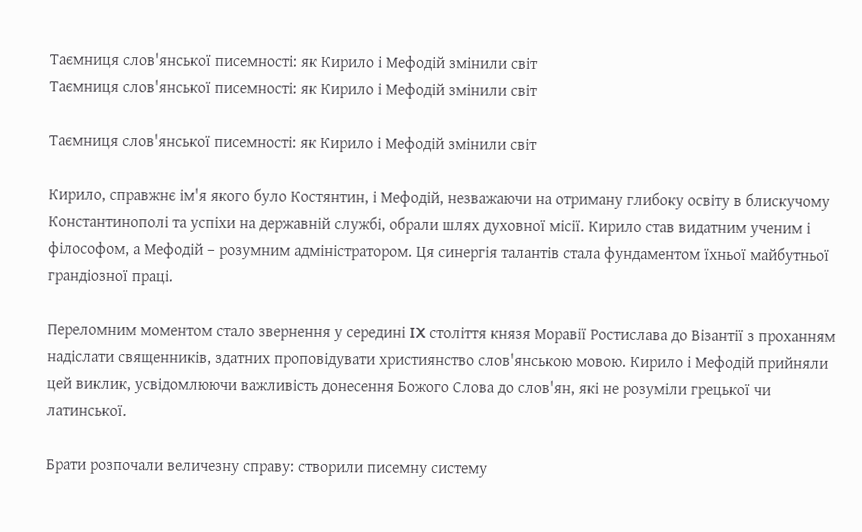Таємниця слов'янської писемності: як Кирило і Мефодій змінили світ
Таємниця слов'янської писемності: як Кирило і Мефодій змінили світ

Таємниця слов'янської писемності: як Кирило і Мефодій змінили світ

Кирило, справжнє ім'я якого було Костянтин, і Мефодій, незважаючи на отриману глибоку освіту в блискучому Константинополі та успіхи на державній службі, обрали шлях духовної місії. Кирило став видатним ученим і філософом, а Мефодій – розумним адміністратором. Ця синергія талантів стала фундаментом їхньої майбутньої грандіозної праці.

Переломним моментом стало звернення у середині IX століття князя Моравії Ростислава до Візантії з проханням надіслати священників, здатних проповідувати християнство слов'янською мовою. Кирило і Мефодій прийняли цей виклик, усвідомлюючи важливість донесення Божого Слова до слов'ян, які не розуміли грецької чи латинської.

Брати розпочали величезну справу: створили писемну систему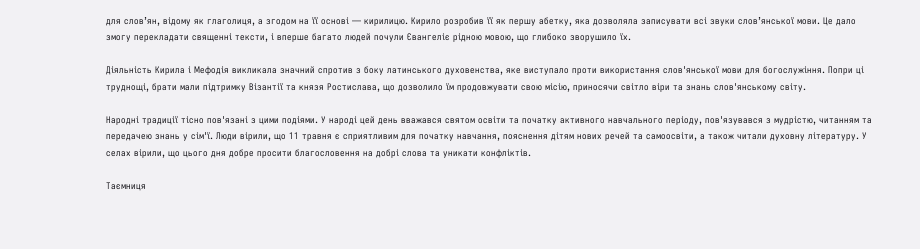для слов’ян, відому як глаголиця, а згодом на її основі — кирилицю. Кирило розробив її як першу абетку, яка дозволяла записувати всі звуки слов’янської мови. Це дало змогу перекладати священні тексти, і вперше багато людей почули Євангеліє рідною мовою, що глибоко зворушило їх.

Діяльність Кирила і Мефодія викликала значний спротив з боку латинського духовенства, яке виступало проти використання слов'янської мови для богослужіння. Попри ці труднощі, брати мали підтримку Візантії та князя Ростислава, що дозволило їм продовжувати свою місію, приносячи світло віри та знань слов'янському світу.

Народні традиції тісно пов'язані з цими подіями. У народі цей день вважався святом освіти та початку активного навчального періоду, пов'язувався з мудрістю, читанням та передачею знань у сім'ї. Люди вірили, що 11 травня є сприятливим для початку навчання, пояснення дітям нових речей та самоосвіти, а також читали духовну літературу. У селах вірили, що цього дня добре просити благословення на добрі слова та уникати конфліктів.

Таємниця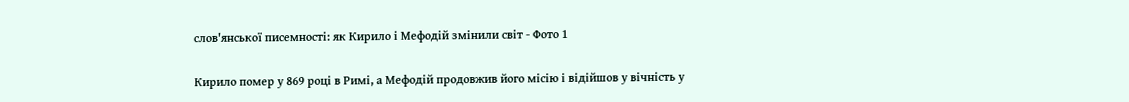слов'янської писемності: як Кирило і Мефодій змінили світ - Фото 1

Кирило помер у 869 році в Римі, а Мефодій продовжив його місію і відійшов у вічність у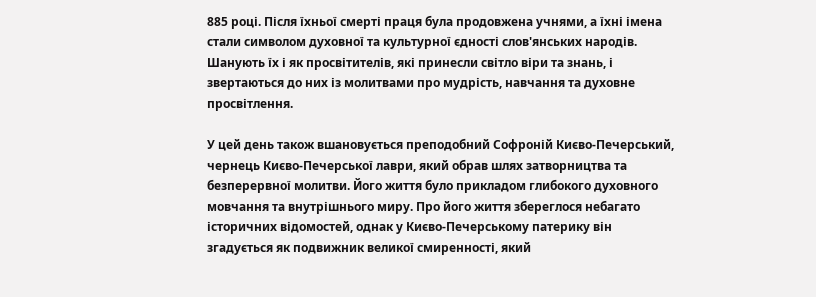885 році. Після їхньої смерті праця була продовжена учнями, а їхні імена стали символом духовної та культурної єдності слов'янських народів. Шанують їх і як просвітителів, які принесли світло віри та знань, і звертаються до них із молитвами про мудрість, навчання та духовне просвітлення.

У цей день також вшановується преподобний Софроній Києво-Печерський, чернець Києво-Печерської лаври, який обрав шлях затворництва та безперервної молитви. Його життя було прикладом глибокого духовного мовчання та внутрішнього миру. Про його життя збереглося небагато історичних відомостей, однак у Києво-Печерському патерику він згадується як подвижник великої смиренності, який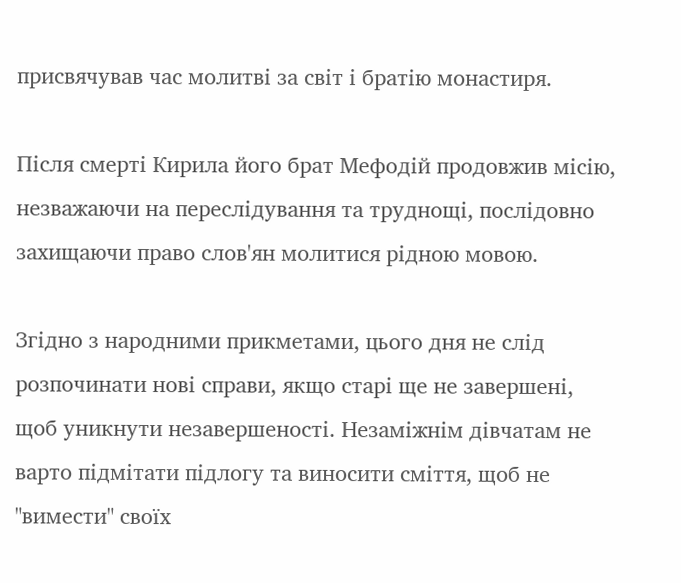присвячував час молитві за світ і братію монастиря.

Після смерті Кирила його брат Мефодій продовжив місію, незважаючи на переслідування та труднощі, послідовно захищаючи право слов'ян молитися рідною мовою.

Згідно з народними прикметами, цього дня не слід розпочинати нові справи, якщо старі ще не завершені, щоб уникнути незавершеності. Незаміжнім дівчатам не варто підмітати підлогу та виносити сміття, щоб не "вимести" своїх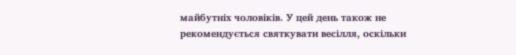майбутніх чоловіків. У цей день також не рекомендується святкувати весілля, оскільки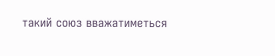такий союз вважатиметься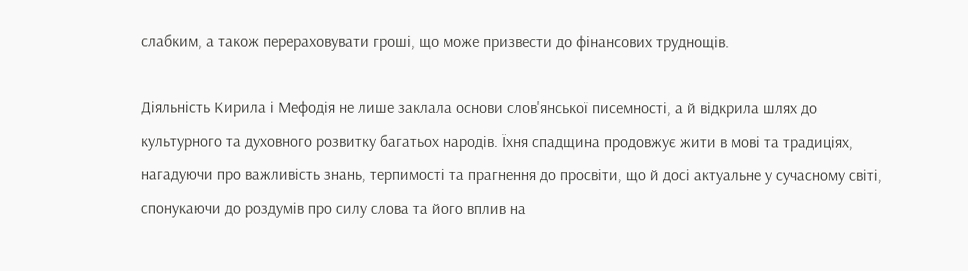слабким, а також перераховувати гроші, що може призвести до фінансових труднощів.

Діяльність Кирила і Мефодія не лише заклала основи слов'янської писемності, а й відкрила шлях до культурного та духовного розвитку багатьох народів. Їхня спадщина продовжує жити в мові та традиціях, нагадуючи про важливість знань, терпимості та прагнення до просвіти, що й досі актуальне у сучасному світі, спонукаючи до роздумів про силу слова та його вплив на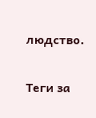людство.

Теги за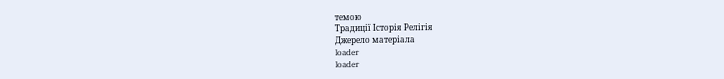темою
Традиції Історія Релігія
Джерело матеріала
loader
loader